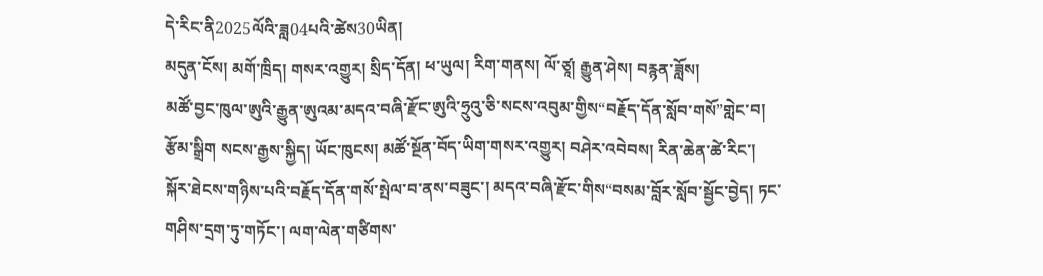དེ་རིང་ནི2025ལོའི་ཟླ04པའི་ཚེས30ཡིན།
མདུན་ངོས། མགོ་ཁྲིད། གསར་འགྱུར། སྲིད་དོན། ཕ་ཡུལ། རིག་གནས། ལོ་ཙཱ། རྒྱུན་ཤེས། བརྙན་ཟློས།
མཚོ་བྱང་ཁུལ་ཨུའི་རྒྱུན་ཨུའམ་མདའ་བཞི་རྫོང་ཨུའི་ཧྲུའུ་ཅི་སངས་འབུམ་གྱིས“བརྗོད་དོན་སློབ་གསོ”གླེང་བ།
རྩོམ་སྒྲིག སངས་རྒྱས་སྐྱིད། ཡོང་ཁུངས། མཚོ་སྔོན་བོད་ཡིག་གསར་འགྱུར། བཤེར་འབེབས། རིན་ཆེན་ཚེ་རིང་།
སྐོར་ཐེངས་གཉིས་པའི་བརྗོད་དོན་གསོ་སྤེལ་བ་ནས་བཟུང་། མདའ་བཞི་རྫོང་གིས“བསམ་བློར་སློབ་སྦྱོང་བྱེད། ཏང་གཤིས་དྲག་ཏུ་གཏོང་། ལག་ལེན་གཙིགས་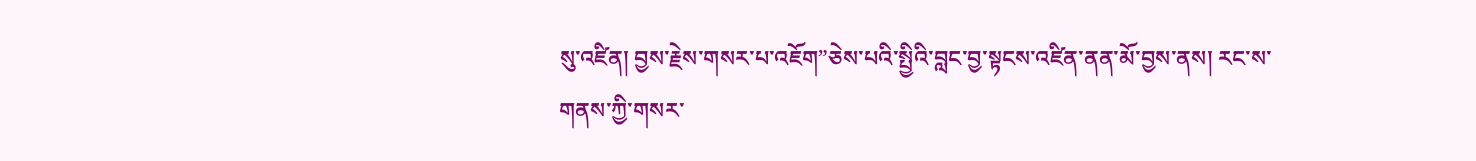སུ་འཛིན། བྱས་རྗེས་གསར་པ་འཇོག”ཅེས་པའི་སྤྱིའི་བླང་བྱ་སྟངས་འཛིན་ནན་མོ་བྱས་ནས། རང་ས་གནས་ཀྱི་གསར་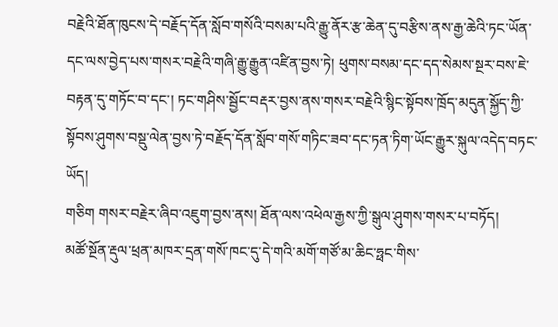བརྗེའི་ཐོན་ཁུངས་དེ་བརྗོད་དོན་སློབ་གསོའི་བསམ་པའི་རྒྱུ་ནོར་རྩ་ཆེན་དུ་བརྩིས་ནས་རྒྱ་ཆེའི་ཏང་ཡོན་དང་ལས་བྱེད་པས་གསར་བརྗེའི་གཞི་རྒྱུ་རྒྱུན་འཛིན་བྱས་ཏེ། ཕུགས་བསམ་དང་དད་སེམས་སྔར་བས་ཇེ་བརྟན་དུ་གཏོང་བ་དང་། ཏང་གཤིས་སྦྱོང་བརྡར་བྱས་ནས་གསར་བརྗེའི་སྙིང་སྟོབས་ཁྲོད་མདུན་སྐྱོད་ཀྱི་སྟོབས་ཤུགས་བསྡུ་ལེན་བྱས་ཏེ་བརྗོད་དོན་སློབ་གསོ་གཏིང་ཟབ་དང་ཏན་ཏིག་ཡོང་རྒྱུར་སྐུལ་འདེད་བཏང་ཡོད།
གཅིག གསར་བརྗེར་ཞིབ་འཇུག་བྱས་ནས། ཐོན་ལས་འཕེལ་རྒྱས་ཀྱི་སྒུལ་ཤུགས་གསར་པ་བཏོད།
མཚོ་སྔོན་རྡུལ་ཕྲན་མཁར་དྲན་གསོ་ཁང་དུ་དེ་གའི་མགོ་གཙོ་མ་ཆིང་ཧྥང་གིས་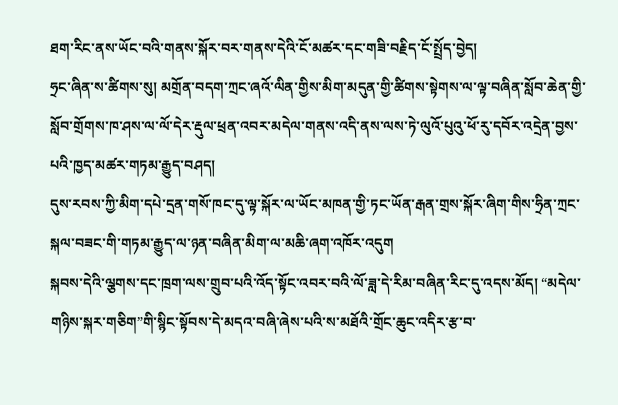ཐག་རིང་ནས་ཡོང་བའི་གནས་སྐོར་བར་གནས་དེའི་ངོ་མཚར་དང་གཟི་བརྗིད་ངོ་སྤྲོད་བྱེད།
ཧྲང་ཞིན་ས་ཚིགས་སུ། མགྲོན་བདག་ཀྲང་ཞའོ་ལིན་གྱིས་མིག་མདུན་གྱི་ཚིགས་སྟེགས་ལ་ལྟ་བཞིན་སློབ་ཆེན་གྱི་སློབ་གྲོགས་ཁ་ཤས་ལ་ལོ་དེར་རྡུལ་ཕྲན་འབར་མདེལ་གནས་འདི་ནས་ལས་ཏེ་ལུའོ་པུའུ་ཕོ་རུ་དབོར་འདྲེན་བྱས་པའི་ཁྱད་མཚར་གཏམ་རྒྱུད་བཤད།
དུས་རབས་ཀྱི་མིག་དཔེ་དྲན་གསོ་ཁང་དུ་ལྟ་སྐོར་ལ་ཡོང་མཁན་གྱི་ཏང་ཡོན་རྒན་གྲས་སྐོར་ཞིག་གིས་ཧྲིན་ཀྲང་སྐལ་བཟང་གི་གཏམ་རྒྱུད་ལ་ཉན་བཞིན་མིག་ལ་མཆི་ཞག་འཁོར་འདུག
སྐབས་དེའི་ལྕགས་དང་ཁྲག་ལས་གྲུབ་པའི་འོད་སྟོང་འབར་བའི་ལོ་ཟླ་དེ་རིམ་བཞིན་རིང་དུ་འདས་མོད། “མདེལ་གཉིས་སྐར་གཅིག”གི་སྙིང་སྟོབས་དེ་མདའ་བཞི་ཞེས་པའི་ས་མཐོའི་གྲོང་ཆུང་འདིར་རྩ་བ་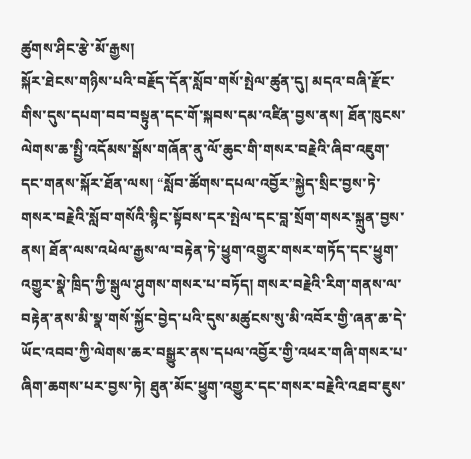ཚུགས་ཤིང་རྩེ་མོ་རྒྱས།
སྐོར་ཐེངས་གཉིས་པའི་བརྗོད་དོན་སློབ་གསོ་སྤེལ་ཚུན་དུ། མདའ་བཞི་རྫོང་གིས་དུས་དཔག་བབ་བསྟུན་དང་གོ་སྐབས་དམ་འཛིན་བྱས་ནས། ཐོན་ཁུངས་ལེགས་ཆ་སྤྱི་འདོམས་སྒོས་གཞོན་ནུ་ལོ་ཆུང་གི་གསར་བརྗེའི་ཞིབ་འཇུག་དང་གནས་སྐོར་ཐོན་ལས། “སློབ་ཚོགས་དཔལ་འབྱོར”སྐྱེད་སྲིང་བྱས་ཏེ་གསར་བརྗེའི་སློབ་གསོའི་སྙིང་སྟོབས་དར་སྤེལ་དང་བླ་སྲོག་གསར་སྐྲུན་བྱས་ནས། ཐོན་ལས་འཕེལ་རྒྱས་ལ་བརྟེན་ཏེ་ཕྱུག་འགྱུར་གསར་གཏོད་དང་ཕྱུག་འགྱུར་སྣེ་ཁྲིད་ཀྱི་སྒུལ་ཤུགས་གསར་པ་བཏོད། གསར་བརྗེའི་རིག་གནས་ལ་བརྟེན་ནས་མི་སྣ་གསོ་སྐྱོང་བྱེད་པའི་དུས་མཚུངས་སུ་མི་འབོར་གྱི་ཞན་ཆ་དེ་ཡོང་འབབ་ཀྱི་ལེགས་ཆར་བསྒྱུར་ནས་དཔལ་འབྱོར་གྱི་འཕར་གཞི་གསར་པ་ཞིག་ཆགས་པར་བྱས་ཏེ། ཐུན་མོང་ཕྱུག་འགྱུར་དང་གསར་བརྗེའི་འཐབ་ཇུས་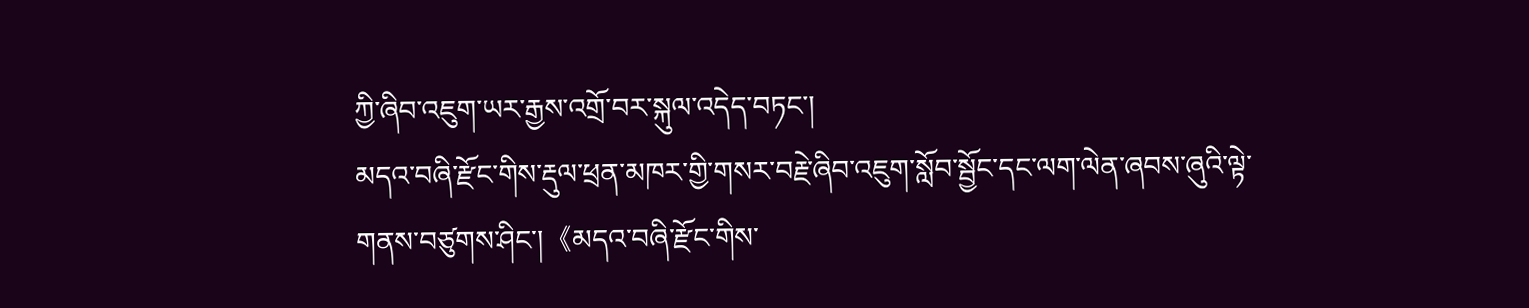ཀྱི་ཞིབ་འཇུག་ཡར་རྒྱས་འགྲོ་བར་སྐུལ་འདེད་བཏང་།
མདའ་བཞི་རྫོང་གིས་རྡུལ་ཕྲན་མཁར་གྱི་གསར་བརྗེ་ཞིབ་འཇུག་སློབ་སྦྱོང་དང་ལག་ལེན་ཞབས་ཞུའི་ལྟེ་གནས་བཙུགས་ཤིང་།  《མདའ་བཞི་རྫོང་གིས་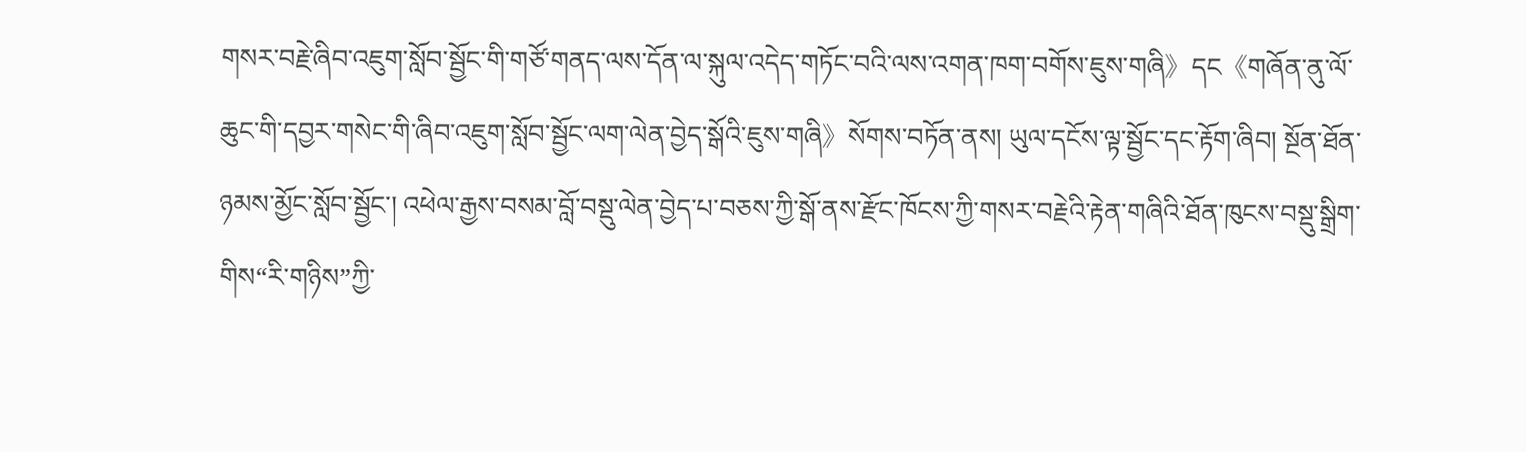གསར་བརྗེ་ཞིབ་འཇུག་སློབ་སྦྱོང་གི་གཙོ་གནད་ལས་དོན་ལ་སྐུལ་འདེད་གཏོང་བའི་ལས་འགན་ཁག་བགོས་ཇུས་གཞི》དང《གཞོན་ནུ་ལོ་ཆུང་གི་དབྱར་གསེང་གི་ཞིབ་འཇུག་སློབ་སྦྱོང་ལག་ལེན་བྱེད་སྒོའི་ཇུས་གཞི》སོགས་བཏོན་ནས། ཡུལ་དངོས་ལྟ་སྦྱོང་དང་རྟོག་ཞིབ། སྔོན་ཐོན་ཉམས་མྱོང་སློབ་སྦྱོང་། འཕེལ་རྒྱས་བསམ་བློ་བསྡུ་ལེན་བྱེད་པ་བཅས་ཀྱི་སྒོ་ནས་རྫོང་ཁོངས་ཀྱི་གསར་བརྗེའི་རྟེན་གཞིའི་ཐོན་ཁུངས་བསྡུ་སྒྲིག་གིས“རི་གཉིས”ཀྱི་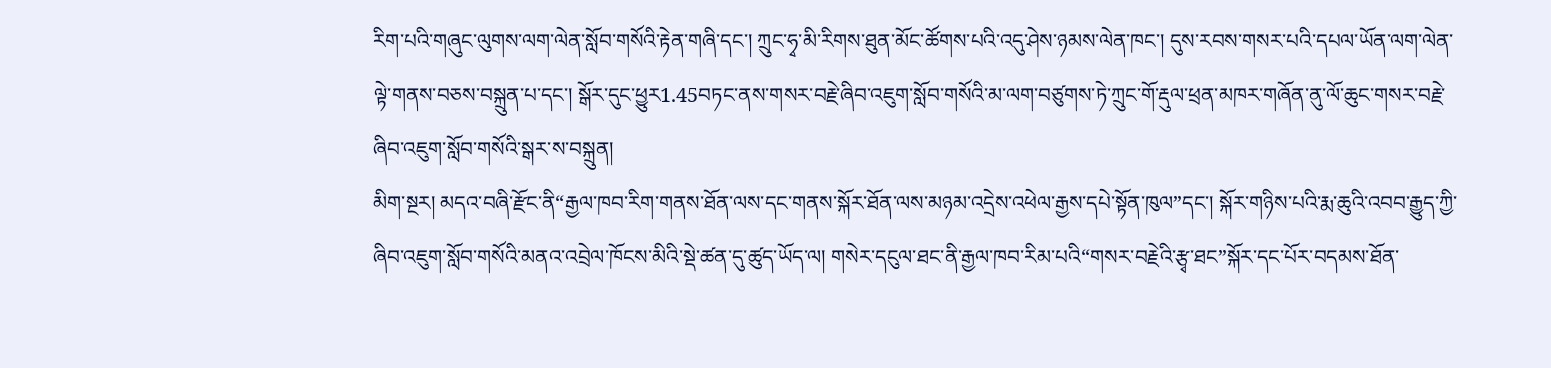རིག་པའི་གཞུང་ལུགས་ལག་ལེན་སློབ་གསོའི་རྟེན་གཞི་དང་། ཀྲུང་ཧྭ་མི་རིགས་ཐུན་མོང་ཚོགས་པའི་འདུ་ཤེས་ཉམས་ལེན་ཁང་། དུས་རབས་གསར་པའི་དཔལ་ཡོན་ལག་ལེན་ལྟེ་གནས་བཅས་བསྐྲུན་པ་དང་། སྒོར་དུང་ཕྱུར1.45བཏང་ནས་གསར་བརྗེ་ཞིབ་འཇུག་སློབ་གསོའི་མ་ལག་བཙུགས་ཏེ་ཀྲུང་གོ་རྡུལ་ཕྲན་མཁར་གཞོན་ནུ་ལོ་ཆུང་གསར་བརྗེ་ཞིབ་འཇུག་སློབ་གསོའི་སྒར་ས་བསྐྲུན།
མིག་སྔར། མདའ་བཞི་རྫོང་ནི“རྒྱལ་ཁབ་རིག་གནས་ཐོན་ལས་དང་གནས་སྐོར་ཐོན་ལས་མཉམ་འདྲེས་འཕེལ་རྒྱས་དཔེ་སྟོན་ཁུལ”དང་། སྐོར་གཉིས་པའི་རྨ་ཆུའི་འབབ་རྒྱུད་ཀྱི་ཞིབ་འཇུག་སློབ་གསོའི་མནའ་འབྲེལ་ཁོངས་མིའི་སྡེ་ཚན་དུ་ཚུད་ཡོད་ལ། གསེར་དངུལ་ཐང་ནི་རྒྱལ་ཁབ་རིམ་པའི“གསར་བརྗེའི་རྩྭ་ཐང”སྐོར་དང་པོར་བདམས་ཐོན་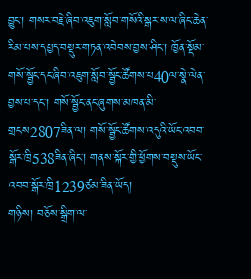བྱུང་། གསར་བརྗེ་ཞིབ་འཇུག་སློབ་གསོའི་སྒར་ས་ལ་ཞིང་ཆེན་རིམ་པས་དཔྱད་བསྡུར་གཏན་འབེབས་བྱས་ཤིང་། ཁྱོན་སྡོམ་གསོ་སྦྱོང་དང་ཞིབ་འཇུག་སློབ་སྦྱོང་ཚོགས་པ40ལ་སྣེ་ལེན་བྱས་པ་དང་། གསོ་སྦྱོང་ནང་ཞུགས་མཁན་མི་གྲངས2807ཟིན་ལ། གསོ་སྦྱོང་ཚོགས་འདུའི་ཡོང་འབབ་སྒོར་ཁྲི538ཟིན་ཞིང་། གནས་སྐོར་གྱི་ཕྱོགས་བསྡུས་ཡོང་འབབ་སྒོར་ཁྲི1239ཙམ་ཟིན་ཡོད།
གཉིས། བཅོས་སྒྲིག་ལ་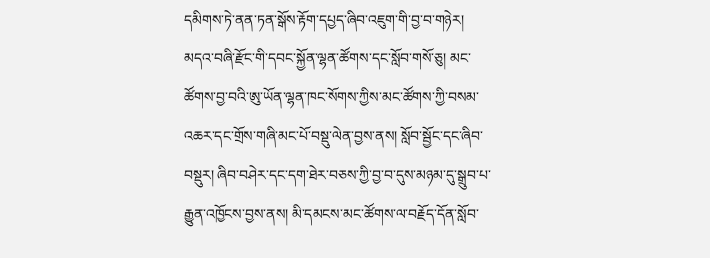དམིགས་ཏེ་ནན་ཏན་སྒོས་རྟོག་དཔྱད་ཞིབ་འཇུག་གི་བྱ་བ་གཉེར།
མདའ་བཞི་རྫོང་གི་དབང་སྐྱོན་ལྷན་ཚོགས་དང་སློབ་གསོ་ཅུ། མང་ཚོགས་བྱ་བའི་ཨུ་ཡོན་ལྷན་ཁང་སོགས་ཀྱིས་མང་ཚོགས་ཀྱི་བསམ་འཆར་དང་གྲོས་གཞི་མང་པོ་བསྡུ་ལེན་བྱས་ནས། སློབ་སྦྱོང་དང་ཞིབ་བསྡུར། ཞིབ་བཤེར་དང་དག་ཐེར་བཅས་ཀྱི་བྱ་བ་དུས་མཉམ་དུ་སྒྲུབ་པ་རྒྱུན་འཁྱོངས་བྱས་ནས། མི་དམངས་མང་ཚོགས་ལ་བརྗོད་དོན་སློབ་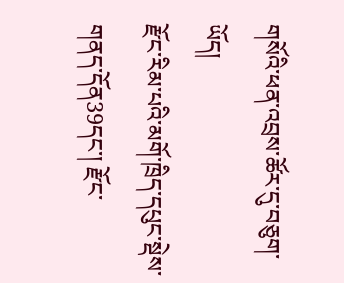གསོའི་ཕན་འབྲས་ཚོར་དུ་བཅུག་ཡོད།
རྫོང་རིམ་པའི་མགོ་ཁྲིད་དཔུང་སྡེས་གནད་དོན39དང་། རྫོང་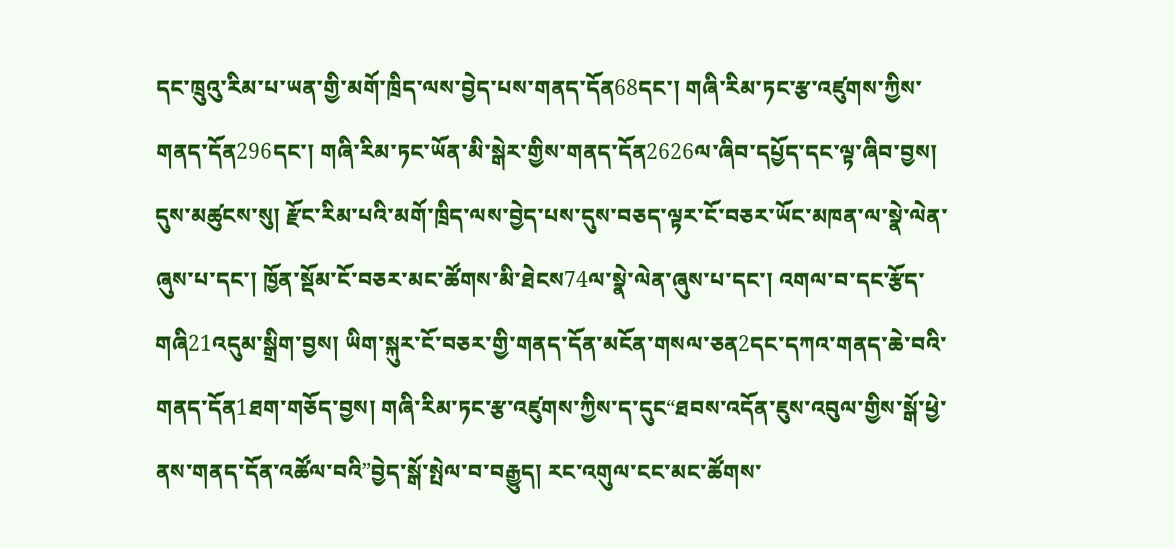དང་ཁྲུའུ་རིམ་པ་ཡན་གྱི་མགོ་ཁྲིད་ལས་བྱེད་པས་གནད་དོན68དང་། གཞི་རིམ་ཏང་རྩ་འཛུགས་ཀྱིས་གནད་དོན296དང་། གཞི་རིམ་ཏང་ཡོན་མི་སྒེར་གྱིས་གནད་དོན2626ལ་ཞིབ་དཔྱོད་དང་ལྟ་ཞིབ་བྱས། དུས་མཚུངས་སུ། རྫོང་རིམ་པའི་མགོ་ཁྲིད་ལས་བྱེད་པས་དུས་བཅད་ལྟར་ངོ་བཅར་ཡོང་མཁན་ལ་སྣེ་ལེན་ཞུས་པ་དང་། ཁྱོན་སྡོམ་ངོ་བཅར་མང་ཚོགས་མི་ཐེངས74ལ་སྣེ་ལེན་ཞུས་པ་དང་། འགལ་བ་དང་རྩོད་གཞི21འདུམ་སྒྲིག་བྱས། ཡིག་སྐུར་ངོ་བཅར་གྱི་གནད་དོན་མངོན་གསལ་ཅན2དང་དཀའ་གནད་ཆེ་བའི་གནད་དོན1ཐག་གཅོད་བྱས། གཞི་རིམ་ཏང་རྩ་འཛུགས་ཀྱིས་ད་དུང“ཐབས་འདོན་ཇུས་འབུལ་གྱིས་སྒོ་ཕྱེ་ནས་གནད་དོན་འཚོལ་བའི”བྱེད་སྒོ་སྤེལ་བ་བརྒྱུད། རང་འགུལ་ངང་མང་ཚོགས་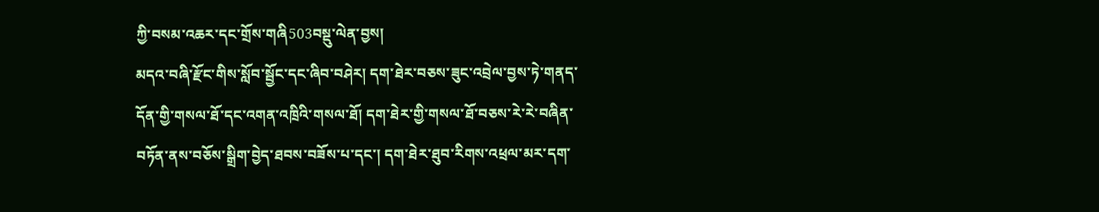ཀྱི་བསམ་འཆར་དང་གྲོས་གཞི503བསྡུ་ལེན་བྱས།
མདའ་བཞི་རྫོང་གིས་སློབ་སྦྱོང་དང་ཞིབ་བཤེར། དག་ཐེར་བཅས་ཟུང་འབྲེལ་བྱས་ཏེ་གནད་དོན་གྱི་གསལ་ཐོ་དང་འགན་འཁྲིའི་གསལ་ཐོ། དག་ཐེར་གྱི་གསལ་ཐོ་བཅས་རེ་རེ་བཞིན་བཏོན་ནས་བཅོས་སྒྲིག་བྱེད་ཐབས་བཟོས་པ་དང་། དག་ཐེར་ཐུབ་རིགས་འཕྲལ་མར་དག་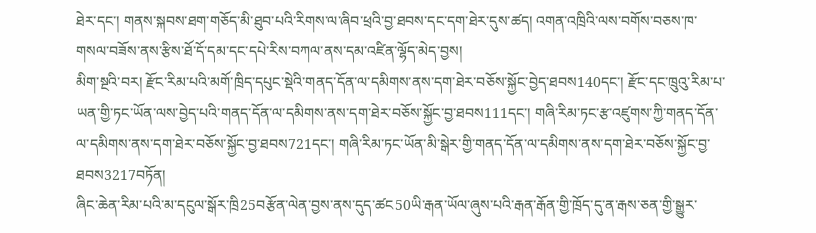ཐེར་དང་། གནས་སྐབས་ཐག་གཅོད་མི་ཐུབ་པའི་རིགས་ལ་ཞིབ་ཕྲའི་བྱ་ཐབས་དང་དག་ཐེར་དུས་ཚད། འགན་འཁྲིའི་ལས་བགོས་བཅས་ཁ་གསལ་བཟོས་ནས་རྩིས་ཐོ་དོ་དམ་དང་དཔེ་རིས་བཀལ་ནས་དམ་འཛིན་ལྷོད་མེད་བྱས།
མིག་སྔའི་བར། རྫོང་རིམ་པའི་མགོ་ཁྲིད་དཔུང་སྡེའི་གནད་དོན་ལ་དམིགས་ནས་དག་ཐེར་བཅོས་སྐྱོང་བྱེད་ཐབས140དང་། རྫོང་དང་ཁྲུའུ་རིམ་པ་ཡན་གྱི་ཏང་ཡོན་ལས་བྱེད་པའི་གནད་དོན་ལ་དམིགས་ནས་དག་ཐེར་བཅོས་སྐྱོང་བྱ་ཐབས111དང་། གཞི་རིམ་ཏང་རྩ་འཛུགས་ཀྱི་གནད་དོན་ལ་དམིགས་ནས་དག་ཐེར་བཅོས་སྐྱོང་བྱ་ཐབས721དང་། གཞི་རིམ་ཏང་ཡོན་མི་སྒེར་གྱི་གནད་དོན་ལ་དམིགས་ནས་དག་ཐེར་བཅོས་སྐྱོང་བྱ་ཐབས3217བཏོན།
ཞིང་ཆེན་རིམ་པའི་མ་དངུལ་སྒོར་ཁྲི25བརྩོན་ལེན་བྱས་ནས་དུད་ཚང50ཡི་རྒན་ཡོལ་ཞུས་པའི་རྒན་རྒོན་གྱི་ཁྲོད་དུ་ན་རྒས་ཅན་གྱི་སྒྱུར་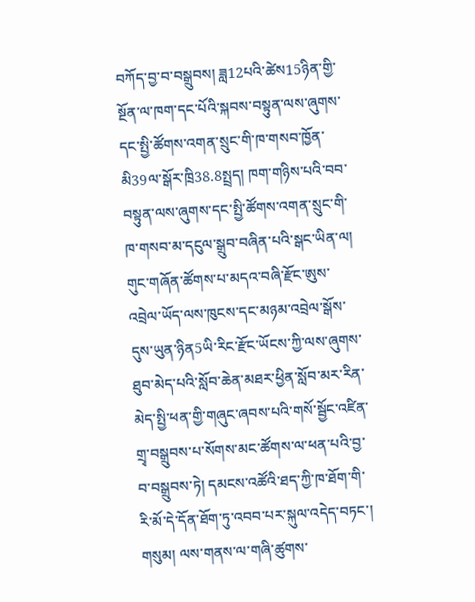བཀོད་བྱ་བ་བསྒྲུབས། ཟླ12པའི་ཚེས15ཉིན་གྱི་སྔོན་ལ་ཁག་དང་པོའི་སྐབས་བསྟུན་ལས་ཞུགས་དང་སྤྱི་ཚོགས་འགན་སྲུང་གི་ཁ་གསབ་ཁྱོན་མི39ལ་སྒོར་ཁྲི38.8སྤྲད། ཁག་གཉིས་པའི་བབ་བསྟུན་ལས་ཞུགས་དང་སྤྱི་ཚོགས་འགན་སྲུང་གི་ཁ་གསབ་མ་དངུལ་སྒྲུབ་བཞིན་པའི་སྒང་ཡིན་ལ། གུང་གཞོན་ཚོགས་པ་མདའ་བཞི་རྫོང་ཨུས་འབྲེལ་ཡོད་ལས་ཁུངས་དང་མཉམ་འབྲེལ་སྒོས་དུས་ཡུན་ཉིན5ཡི་རིང་རྫོང་ཡོངས་ཀྱི་ལས་ཞུགས་ཐུབ་མེད་པའི་སློབ་ཆེན་མཐར་ཕྱིན་སློབ་མར་རིན་མེད་སྤྱི་ཕན་གྱི་གཞུང་ཞབས་པའི་གསོ་སྦྱོང་འཛིན་གྲྭ་བསྒྲུབས་པ་སོགས་མང་ཚོགས་ལ་ཕན་པའི་བྱ་བ་བསྒྲུབས་ཏེ། དམངས་འཚོའི་ཐད་ཀྱི་ཁ་ཐོག་གི་རི་མོ་དེ་དོན་ཐོག་ཏུ་འབབ་པར་སྐུལ་འདེད་བཏང་།
གསུམ། ལས་གནས་ལ་གཞི་ཚུགས་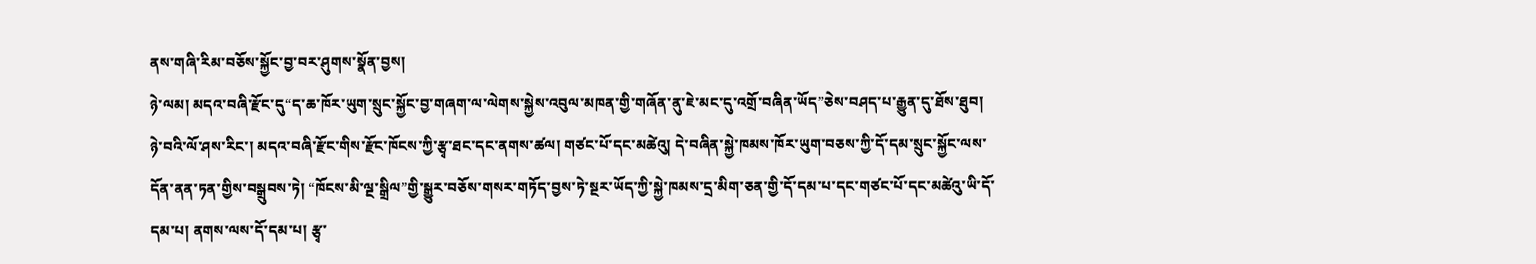ནས་གཞི་རིམ་བཅོས་སྐྱོང་བྱ་བར་ཤུགས་སྣོན་བྱས།
ཉེ་ལམ། མདའ་བཞི་རྫོང་དུ“ད་ཆ་ཁོར་ཡུག་སྲུང་སྐྱོང་བྱ་གཞག་ལ་ལེགས་སྐྱེས་འབུལ་མཁན་གྱི་གཞོན་ནུ་ཇེ་མང་དུ་འགྲོ་བཞིན་ཡོད”ཅེས་བཤད་པ་རྒྱུན་དུ་ཐོས་ཐུབ།
ཉེ་བའི་ལོ་ཤས་རིང་། མདའ་བཞི་རྫོང་གིས་རྫོང་ཁོངས་ཀྱི་རྩྭ་ཐང་དང་ནགས་ཚལ། གཙང་པོ་དང་མཚེའུ། དེ་བཞིན་སྐྱེ་ཁམས་ཁོར་ཡུག་བཅས་ཀྱི་དོ་དམ་སྲུང་སྐྱོང་ལས་དོན་ནན་ཏན་གྱིས་བསྒྲུབས་ཏེ། “ཁོངས་མི་ལྔ་སྒྲིལ”གྱི་སྒྱུར་བཅོས་གསར་གཏོད་བྱས་ཏེ་སྔར་ཡོད་ཀྱི་སྐྱེ་ཁམས་དྲ་མིག་ཅན་གྱི་དོ་དམ་པ་དང་གཙང་པོ་དང་མཚེའུ་ཡི་དོ་དམ་པ། ནགས་ལས་དོ་དམ་པ། རྩྭ་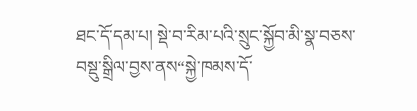ཐང་དོ་དམ་པ། སྡེ་བ་རིམ་པའི་སྲུང་སྐྱོབ་མི་སྣ་བཅས་བསྡུ་སྒྲིལ་བྱས་ནས“སྐྱེ་ཁམས་དོ་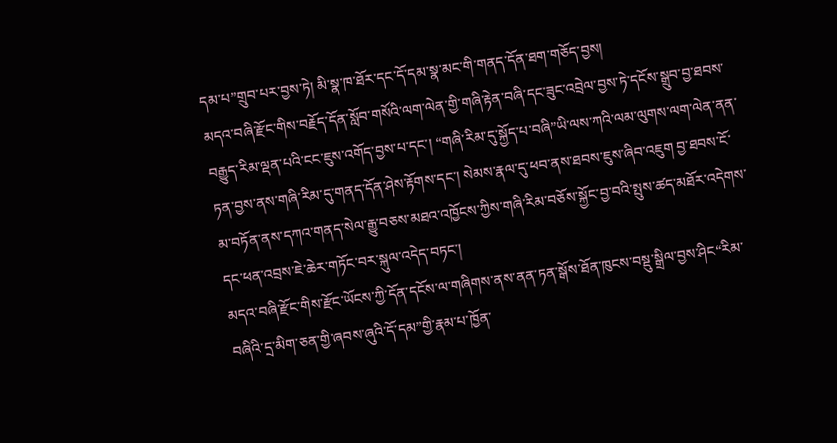དམ་པ”གྲུབ་པར་བྱས་ཏེ། མི་སྣ་ཁ་ཐོར་དང་དོ་དམ་སྣ་མང་གི་གནད་དོན་ཐག་གཅོད་བྱས།
མདའ་བཞི་རྫོང་གིས་བརྗོད་དོན་སློབ་གསོའི་ལག་ལེན་གྱི་གཞི་རྟེན་བཞི་དང་ཟུང་འབྲེལ་བྱས་ཏེ་དངོས་སྒྲུབ་བྱ་ཐབས་བརྒྱུད་རིམ་ལྡན་པའི་ངང་ཇུས་འགོད་བྱས་པ་དང་། “གཞི་རིམ་དུ་སྐྱོད་པ་བཞི”ཡི་ལས་ཀའི་ལམ་ལུགས་ལག་ལེན་ནན་ཏན་བྱས་ནས་གཞི་རིམ་དུ་གནད་དོན་ཤེས་རྟོགས་དང་། སེམས་རྣལ་དུ་ཕབ་ནས་ཐབས་ཇུས་ཞིབ་འཇུག བྱ་ཐབས་ངོ་མ་བཏོན་ནས་དཀའ་གནད་སེལ་རྒྱུ་བཅས་མཐའ་འཁྱོངས་ཀྱིས་གཞི་རིམ་བཅོས་སྐྱོང་བྱ་བའི་སྤུས་ཚད་མཐོར་འདེགས་དང་ཕན་འབྲས་ཇེ་ཆེར་གཏོང་བར་སྐུལ་འདེད་བཏང་།
མདའ་བཞི་རྫོང་གིས་རྫོང་ཡོངས་ཀྱི་དོན་དངོས་ལ་གཞིགས་ནས་ནན་ཏན་སྒོས་ཐོན་ཁུངས་བསྡུ་སྒྲིལ་བྱས་ཤིང“རིམ་བཞིའི་དྲ་མིག་ཅན་གྱི་ཞབས་ཞུའི་དོ་དམ”གྱི་རྣམ་པ་ཁྱོན་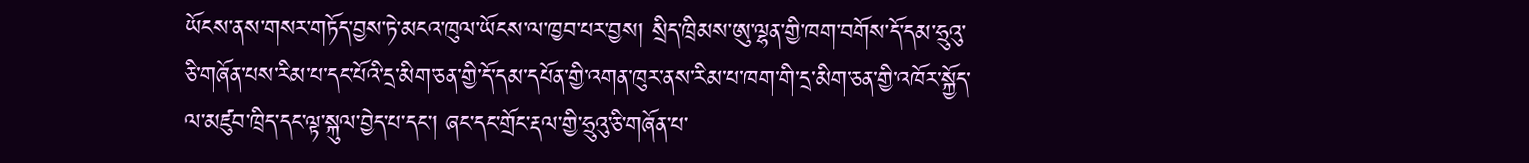ཡོངས་ནས་གསར་གཏོད་བྱས་ཏེ་མངའ་ཁུལ་ཡོངས་ལ་ཁྱབ་པར་བྱས། སྲིད་ཁྲིམས་ཨུ་ལྷན་གྱི་ཁག་བགོས་དོ་དམ་ཧྲུའུ་ཅི་གཞོན་པས་རིམ་པ་དང་པོའི་དྲ་མིག་ཅན་གྱི་དོ་དམ་དཔོན་གྱི་འགན་ཁུར་ནས་རིམ་པ་ཁག་གི་དྲ་མིག་ཅན་གྱི་འཁོར་སྐྱོད་ལ་མཛུབ་ཁྲིད་དང་ལྟ་སྐུལ་བྱེད་པ་དང་། ཞང་དང་གྲོང་རྡལ་གྱི་ཧྲུའུ་ཅི་གཞོན་པ་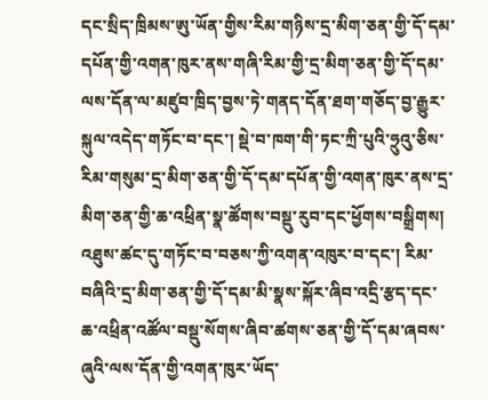དང་སྲིད་ཁྲིམས་ཨུ་ཡོན་གྱིས་རིམ་གཉིས་དྲ་མིག་ཅན་གྱི་དོ་དམ་དཔོན་གྱི་འགན་ཁུར་ནས་གཞི་རིམ་གྱི་དྲ་མིག་ཅན་གྱི་དོ་དམ་ལས་དོན་ལ་མཛུབ་ཁྲིད་བྱས་ཏེ་གནད་དོན་ཐག་གཅོད་བྱ་རྒྱུར་སྐུལ་འདེད་གཏོང་བ་དང་། སྡེ་བ་ཁག་གི་ཏང་ཀྲི་པུའི་ཧྲུའུ་ཅིས་རིམ་གསུམ་དྲ་མིག་ཅན་གྱི་དོ་དམ་དཔོན་གྱི་འགན་ཁུར་ནས་དྲ་མིག་ཅན་གྱི་ཆ་འཕྲིན་སྣ་ཚོགས་བསྡུ་རུབ་དང་ཕྱོགས་བསྒྲིགས། འཐུས་ཚང་དུ་གཏོང་བ་བཅས་ཀྱི་འགན་འཁུར་བ་དང་། རིམ་བཞིའི་དྲ་མིག་ཅན་གྱི་དོ་དམ་མི་སྣས་སྐོར་ཞིབ་འདྲི་རྩད་དང་ཆ་འཕྲིན་འཚོལ་བསྡུ་སོགས་ཞིབ་ཚགས་ཅན་གྱི་དོ་དམ་ཞབས་ཞུའི་ལས་དོན་གྱི་འགན་ཁུར་ཡོད་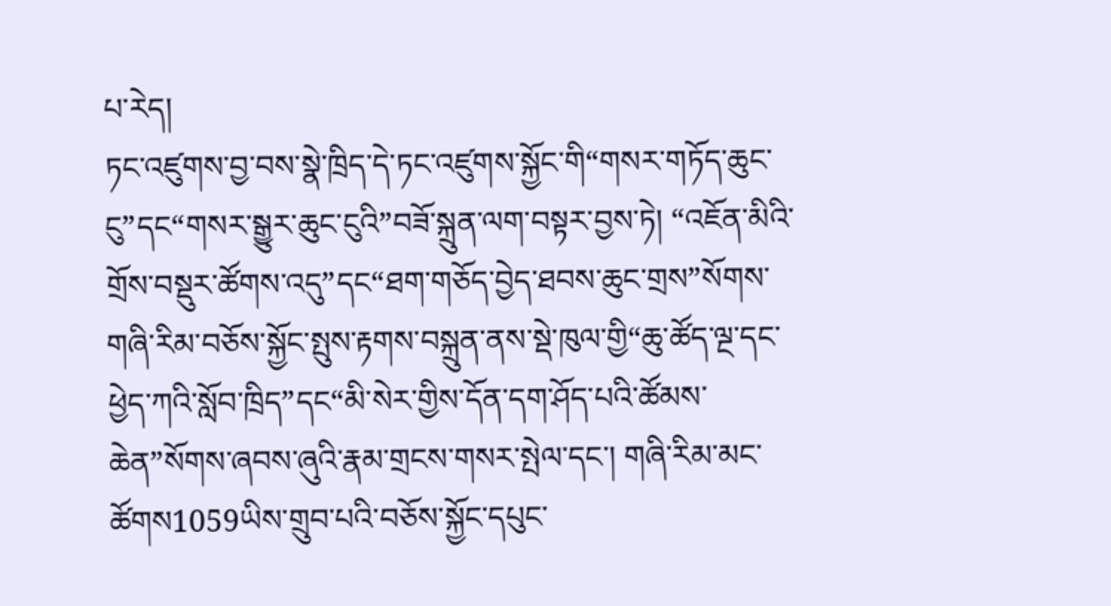པ་རེད།
ཏང་འཛུགས་བྱ་བས་སྣེ་ཁྲིད་དེ་ཏང་འཛུགས་སྐྱོང་གི“གསར་གཏོད་ཆུང་ངུ”དང“གསར་སྒྱུར་ཆུང་ངུའི”བཟོ་སྐྲུན་ལག་བསྟར་བྱས་ཏེ། “འཇོན་མིའི་གྲོས་བསྡུར་ཚོགས་འདུ”དང“ཐག་གཅོད་བྱེད་ཐབས་ཆུང་གྲས”སོགས་གཞི་རིམ་བཅོས་སྐྱོང་སྤུས་རྟགས་བསྐྲུན་ནས་སྡེ་ཁུལ་གྱི“ཆུ་ཚོད་ལྔ་དང་ཕྱེད་ཀའི་སློབ་ཁྲིད”དང“མི་སེར་གྱིས་དོན་དག་ཤོད་པའི་ཚོམས་ཆེན”སོགས་ཞབས་ཞུའི་རྣམ་གྲངས་གསར་སྤེལ་དང་། གཞི་རིམ་མང་ཚོགས1059ཡིས་གྲུབ་པའི་བཅོས་སྐྱོང་དཔུང་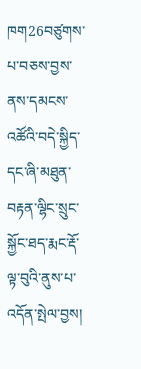ཁག26བཙུགས་པ་བཅས་བྱས་ནས་དམངས་འཚོའི་བདེ་སྐྱིད་དང་ཞི་མཐུན་བརྟན་ལྷིང་སྲུང་སྐྱོང་ཐད་རྨང་རྡོ་ལྟ་བུའི་ནུས་པ་འདོན་སྤེལ་བྱས།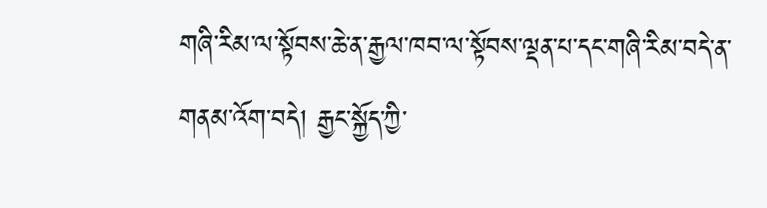གཞི་རིམ་ལ་སྟོབས་ཆེ་ན་རྒྱལ་ཁབ་ལ་སྟོབས་ལྡན་པ་དང་གཞི་རིམ་བདེ་ན་གནམ་འོག་བདེ། རྒྱང་སྐྱོད་ཀྱི་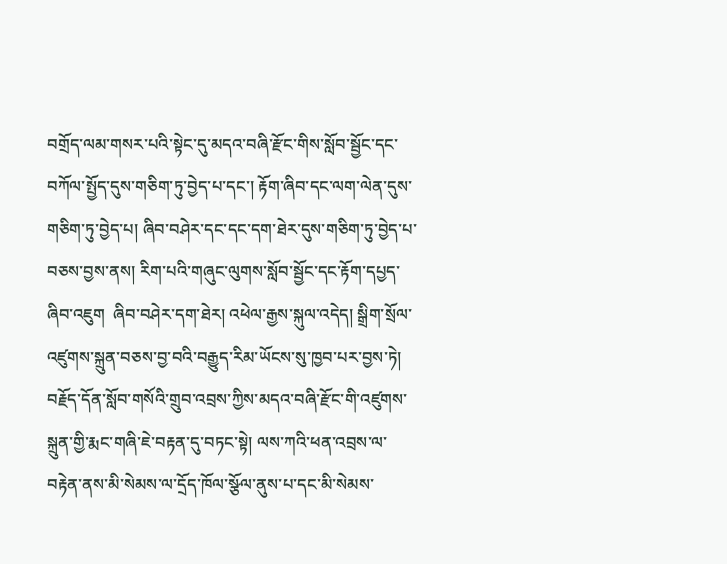བགྲོད་ལམ་གསར་པའི་སྟེང་དུ་མདའ་བཞི་རྫོང་གིས་སློབ་སྦྱོང་དང་བཀོལ་སྤྱོད་དུས་གཅིག་ཏུ་བྱེད་པ་དང་། རྟོག་ཞིབ་དང་ལག་ལེན་དུས་གཅིག་ཏུ་བྱེད་པ། ཞིབ་བཤེར་དང་དང་དག་ཐེར་དུས་གཅིག་ཏུ་བྱེད་པ་བཅས་བྱས་ནས། རིག་པའི་གཞུང་ལུགས་སློབ་སྦྱོང་དང་རྟོག་དཔྱད་ཞིབ་འཇུག  ཞིབ་བཤེར་དག་ཐེར། འཕེལ་རྒྱས་སྐུལ་འདེད། སྒྲིག་སྲོལ་འཛུགས་སྐྲུན་བཅས་བྱ་བའི་བརྒྱུད་རིམ་ཡོངས་སུ་ཁྱབ་པར་བྱས་ཏེ། བརྗོད་དོན་སློབ་གསོའི་གྲུབ་འབྲས་ཀྱིས་མདའ་བཞི་རྫོང་གི་འཛུགས་སྐྲུན་གྱི་རྨང་གཞི་ཇེ་བརྟན་དུ་བཏང་སྟེ། ལས་ཀའི་ཕན་འབྲས་ལ་བརྟེན་ནས་མི་སེམས་ལ་དྲོད་ཁོལ་སྩོལ་ནུས་པ་དང་མི་སེམས་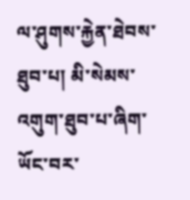ལ་ཤུགས་རྐྱེན་ཐེབས་ཐུབ་པ། མི་སེམས་འགུག་ཐུབ་པ་ཞིག་ཡོང་བར་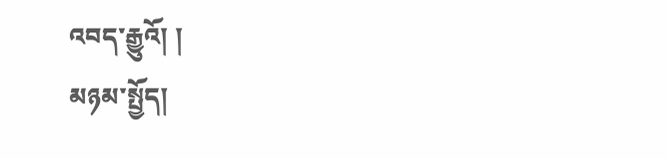འབད་རྒྱུའོ། །
མཉམ་སྤྱོད།